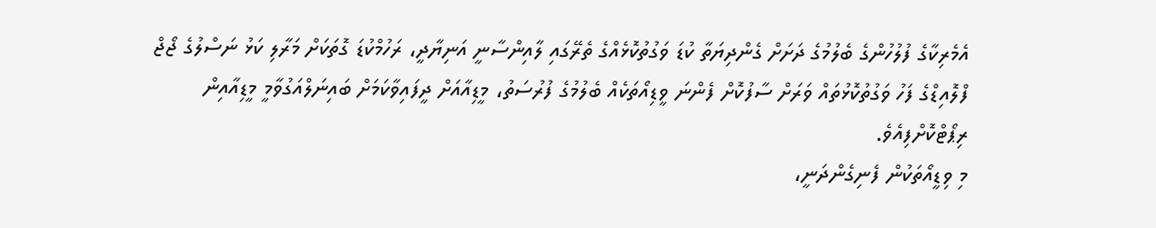އެމެރިކާގެ ފުލުހުންގެ ބެލުމުގެ ދަށަށް ގެންދިޔަތާ ކުޑަ ވަގުތުކޮޅެއްގެ ތެރޭގައި ލާއިންސާނީ އަނިޔާދީ، ރަހުމްކުޑަ ގޮތަކަށް މަރާލި ކަޅު ނަސްލުގެ ޖޯޖް ފްލޮއިޑްގެ ފަހު ވަގުތުކޮޅުތައް ވަރަށް ސާފުކޮށް ފެންނަ ވީޑިއޯތަކެއް ބެލުމުގެ ފުރުސަތު، މީޑިއާއަށް ދީފައިވާކަމަށް ބައިނަލްއަގުވާމީ މީޑިއާއިން ރިޕޯޓްކޮށްފިއެވެ.
މި ވިޑީއޯތަކުން ފެނިގެންދަނީ،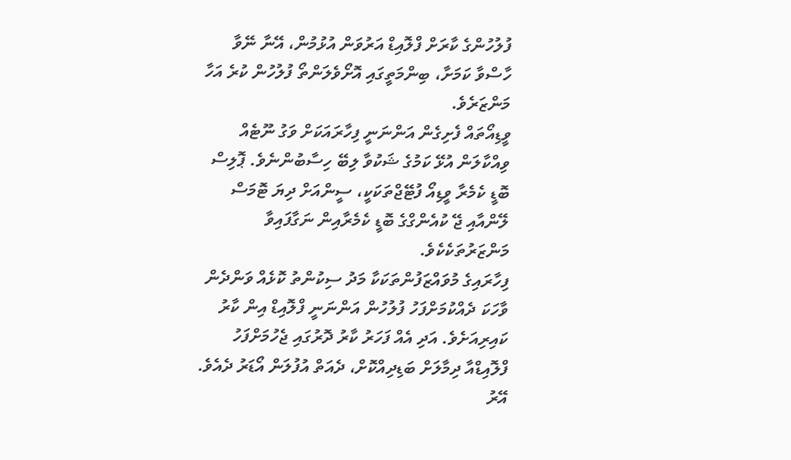ފުލުހުންގެ ކާރަށް ފްލޮއިޑް އަރުވަން އުޅުމުން، އޭނާ ނޭވާ ހާސްވާ ކަމަށާ، ބިންމަތީގައި އޮށޯވެލަންތޯ ފުލުހުން ކުރެ އަހާ މަންޒަރެވެ.
ވީޑިއޯތައް ފެށިގެން އަންނަނީ ފިހާރައަކަށް ވަގު ނޫޓެއް ވިއްކާލަން އުޅޭ ކަމުގެ ޝަކުވާ ލިބޭ ހިސާބުންނެވެ. ޕޮލިސް ބޮޑީ ކެމެރާ ވީޑިއޯ ފުޓޭޖްތަކަކީ، ސީންއަށް ދިޔަ ޓޮމަސް ލޭންއާއި ޖޭ ކުއެންގްގެ ބޮޑީ ކެމެރާއިން ނަގާފައިވާ މަންޒަރުތަކެކެވެ.
ފިހާރައިގެ މުވައްޒަފުންތަކަކާ މަދު ސިކުންތު ކޮޅެއް ވަންދެން ވާހަކަ ދެއްކުމަށްފަހު ފުލުހުން އަންނަނީ ފްލޮއިޑް އިން ކާރު ކައިރިއަށެވެ. އަދި އެއް ފަހަރު ކާރު ދޮރުގައި ޖެހުމަށްފަހު ފްލޮއިޑްއާ ދިމާލަށް ބަޑިދިއްކޮށް، ދެއަތް އުފުލަން އޯޑަރު ދެއެވެ. އޭރު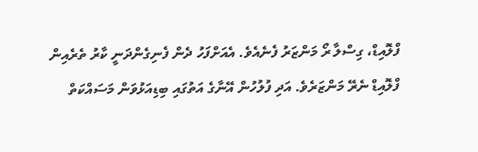ފްލޮއިޑް، ގިސްލާ ރޯ މަންޒަރު ފެނެއެވެ. އެއަށްފަހު ދެން ފެނިގެންދަނީ ކާރު ތެރެއިން ފްލޮއިޑް ނެރޭ މަންޒަރެވެ. އަދި ފުލުހުން އޭނާގެ އަތުގައި ބިޑިއަޅުވަން މަސައްކަތް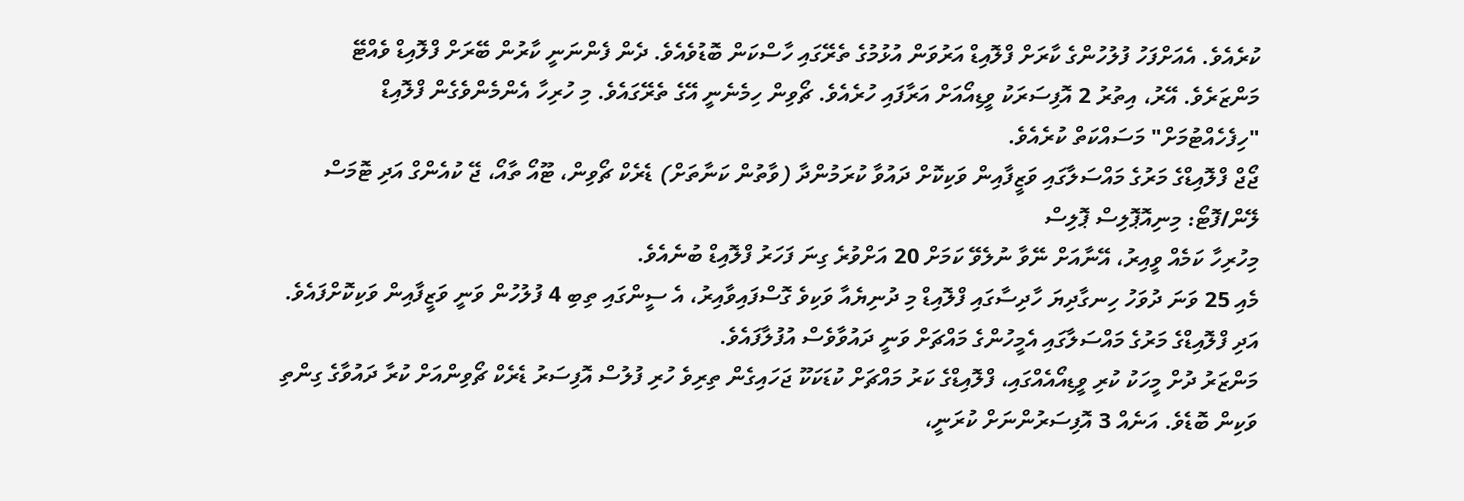ކުރެއެވެ. އެއަށްފަހު ފުލުހުންގެ ކާރަށް ފްލޮއިޑް އަރުވަން އުޅުމުގެ ތެރޭގައި ހާސްކަން ބޮޑުވެއެވެ. ދެން ފެންނަނީ ކާރުން ބޭރަށް ފްލޮއިޑް ވެއްޓޭ މަންޒަރެވެ. އޭރު، އިތުރު 2 އޮފިސަރަކު ވީޑިއޯއަށް އަރާފައި ހުރެއެވެ. ޗޯވިން ހިމެނެނީ އޭގެ ތެރޭގައެވެ. މި ހުރިހާ އެންމެންވެގެން ފްލޮއިޑް "ހިފެހެއްޓުމަށް" މަސައްކަތް ކުރެއެވެ.
ޖޯޖް ފްލޮއިޑްގެ މަރުގެ މައްސަލާގައި ވަޒީފާއިން ވަކިކޮށް ދައުވާ ކުރަމުންދާ (ވާތުން ކަނާތަށް) ޑެރެކް ޗޯވިން، ޓޫއޯ ތާއޯ، ޖޭ ކުއެންގް އަދި ޓޮމަސް ލޭން/ފޮޓޯ: މިނިއޮޕޮލިސް ޕޮލިސް
މިހުރިހާ ކަމެއް ވީއިރު، އޭނާއަށް ނޭވާ ނުލެވޭ ކަމަށް 20 އަށްވުރެ ގިނަ ފަހަރު ފްލޮއިޑް ބުނެއެވެ.
މެއި 25 ވަނަ ދުވަހު ހިނގާދިޔަ ހާދިސާގައި ފްލޮއިޑް މި ދުނިޔެއާ ވަކިވެ ގޮސްފައިވާއިރު، އެ ސީންގައި ތިބި 4 ފުލުހުން ވަނީ ވަޒީފާއިން ވަކިކޮށްފައެވެ. އަދި ފްލޮއިޑްގެ މަރުގެ މައްސަލާގައި އެމީހުންގެ މައްޗަށް ވަނީ ދައުވާވެސް އުފުލާފައެވެ.
މަންޒަރު ދުށް މީހަކު ކުރި ވީޑިއޯއެއްގައި، ފްލޮއިޑްގެ ކަރު މައްޗަށް ކުޑަކަކޫ ޖަހައިގެން ތިރިވެ ހުރި ފުލުސް އޮފިސަރު ޑެރެކް ޗޯވިންއަށް ކުރާ ދައުވާގެ ގިންތި ވަކިން ބޮޑެވެ. އަނެއް 3 އޮފިސަރުންނަށް ކުރަނީ،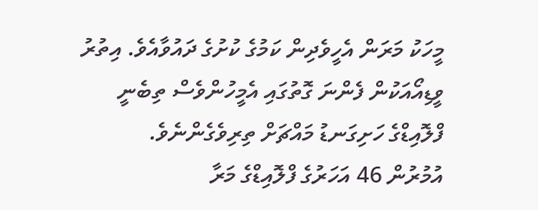މީހަކު މަރަން އެހީވެދިން ކަމުގެ ކުށުގެ ދައުވާއެވެ. އިތުރު ވީޑިއޯއަކުން ފެންނަ ގޮތުގައި އެމީހުންވެސް ތިބެނީ ފްލޮއިޑްގެ ހަށިގަނޑު މައްޗަށް ތިރިވެގެންނެވެ.
އުމުރުން 46 އަހަރުގެ ފްލޮއިޑްގެ މަރާ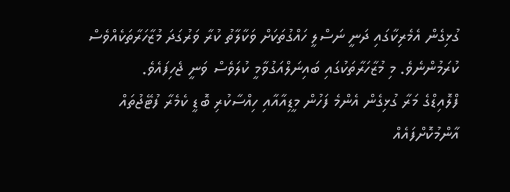ގުޅިގެން އެމެރިކާގައި ދަނީ ނަސްލީ ހައްގުތަކަށް ވަކާލާތު ކުރާ ވަރުގަދަ މުޒާހަރާތަކެއްވެސް ކުރަމުންނެވެ. މި މުޒާހަރާތަކުގައި ބައިނަލްއަގުވާމީ ކުލަވެސް ވަނީ ޖެހިފައެވެ.
ފްލޮއިޑްގެ މަރާ ގުޅިގެން އެންމެ ފަހުން މީޑިއާއާއި ހިއްސާކުރި ބޮޑީ ކެމެރާ ފުޓޭޖުތައް އާންމުކޮށްފައެއް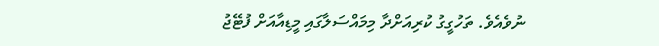ނުވެއެވެ. ތަހުގީގު ކުރިއަށްދާ މިމައްސަލާގައި މީޑިއާއަށް ފުޓޭޖު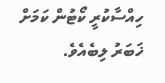ހިއްސާކުރީ ކޯޓުން ކަމަށް ޚަބަރު ލިބެއެވެ.